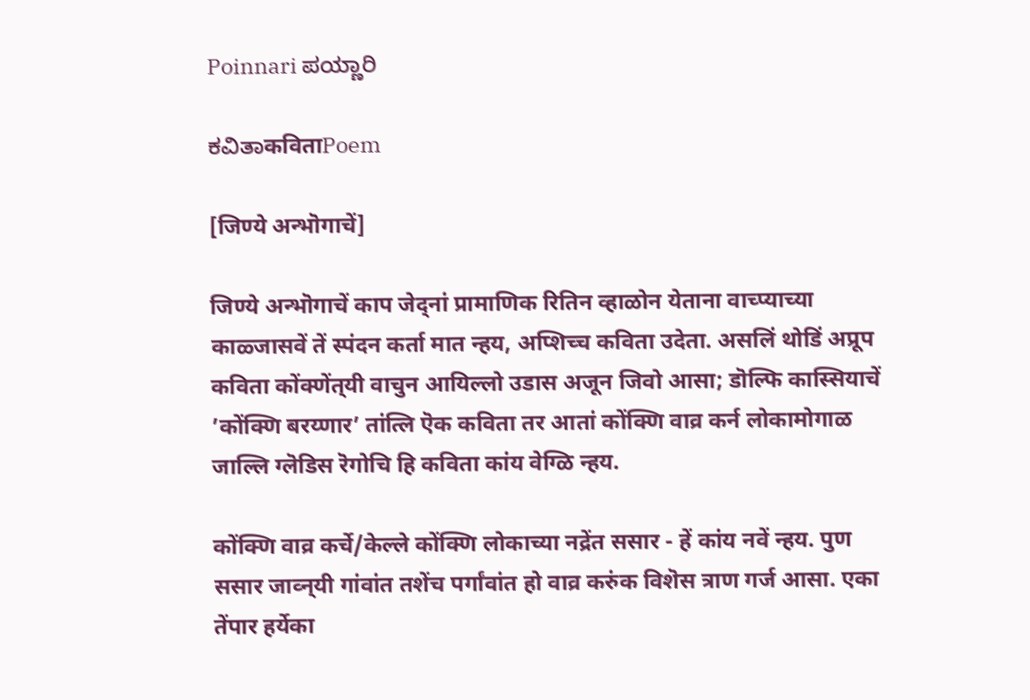Poinnari ಪಯ್ಣಾರಿ

ಕವಿತಾकविताPoem

[जिण्ये अन्भॊगाचें]

जिण्ये अन्भॊगाचें काप जेद्नां प्रामाणिक रितिन व्हाळोन येताना वाच्प्याच्या काळ्जासवें तें स्पंदन कर्ता मात न्हय, अप्शिच्च कविता उदेता. असलिं थोडिं अप्रूप कविता कोंक्णेंत्‌यी वाचुन आयिल्लो उडास अजून जिवो आसा; डॊल्फि कास्सियाचें ’कोंक्णि बरय्णार’ तांत्लि ऎक कविता तर आतां कोंक्णि वाव्र कर्न लोकामोगाळ जाल्लि ग्लॆडिस रॆगोचि हि कविता कांय वेग्ळि न्हय.

कोंक्णि वाव्र कर्चे/केल्ले कोंक्णि लोकाच्या नद्रेंत ससार - हें कांय नवें न्हय. पुण ससार जाव्न्‌यी गांवांत तशेंच पर्गांवांत हो वाव्र करुंक विशॆस त्राण गर्ज आसा. एका तेंपार हर्येका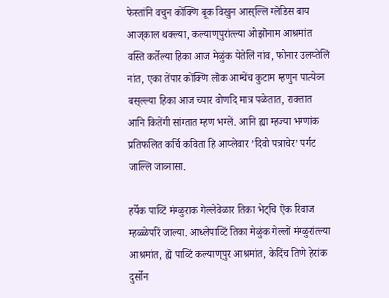फेस्तांनि वचुन कोंक्णि बूक विखुन आस्‌ल्लि ग्लॆडिस बाय आज्‌काल थक्ल्या, कल्याण्‌पुरांत्ल्या ओझॊनाम आश्रमांत वस्ति कर्तेल्या हिका आज मेळुंक येतेलिं नांव, फोनार उलय्तेलिं नांत, एका तेंपार कोंक्णि लॊक आम्चेंच कुटाम म्हणुन पात्येव्न बस्‌ल्ल्या हिका आज च्यार वोणदि मात्र पळेतात, राक्तात आनि कितेंगी सांग्तात म्हण भग्लें. आनि ह्या म्हज्या भग्णांक प्रतिफलित कर्चि कविता हि आय्लेवार ’दिवो पत्राचेर’ पर्गट जाल्लि जाव्नासा.

हर्येक पाव्टिं मंग्ळुराक गेल्लेवेळार तिका भेट्चि ऎक रिवाज म्हळ्ळेपरिं जाल्या. आध्लेपाव्टिं तिका मेळुंक गेल्लों मंग्ळुरांत्ल्या आश्रमांत, ह्यॆ पाव्टिं कल्याण्‌पुर आश्रमांत, केदिंच तिणे हेरांक दुर्सोन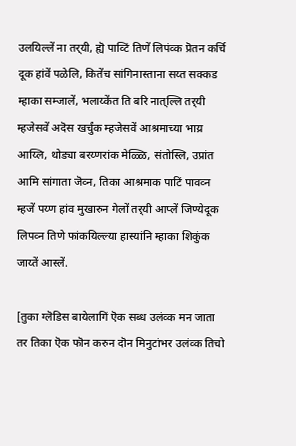उलयिल्लें ना तर्‌यी, ह्यॆ पाव्टिं तिणें लिपंव्क प्रॆतन कर्चि दूक हांवें पळेलि, कितेंच सांगिनास्ताना सय्त सक्कड म्हाका सम्जालें, भलाय्केंत ति बरि नात्‌ल्लि तर्‌यी म्हजेसवें अदॆस खर्चुंक म्हजेसवें आश्रमाच्या भाय्र आय्लि, थोड्या बरय्णरांक मेळ्ळि, संतोस्लि, उप्रांत आमि सांगाता जॆव्न, तिका आश्रमाक पाटिं पावव्न म्हजें पय्ण हांव मुखारुन गेलों तर्‌यी आप्लें जिण्येदूक लिपव्न तिणे फांकयिल्ल्या हास्यांनि म्हाका शिकुंक जाय्तें आस्लें.

[तुका ग्लॆडिस बायेलागिं ऎक सब्ध उलंव्क मन जाता तर तिका ऎक फॊन करुन दॊन मिनुटांभर उलंव्क तिचो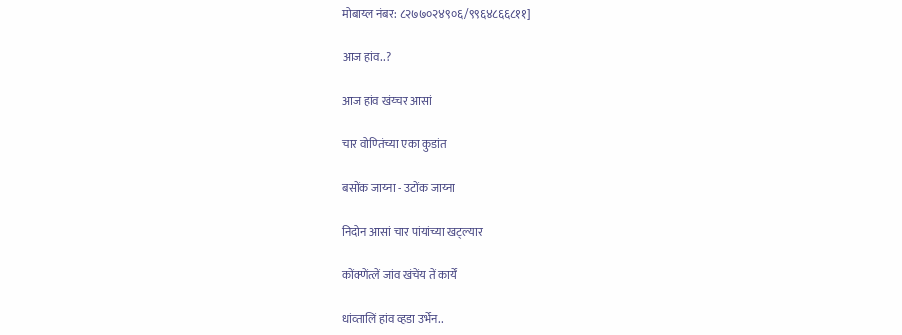मोबाय्ल नंबर: ८२७७०२४९०६/९९६४८६६८११]

आज हांव..?

आज हांव खंय्चर आसां

चार वोण्तिंच्या एका कुडांत

बसोंक जाय्ना - उटोंक जाय्ना

निदोन आसां चार पांयांच्या खट्ल्यार

कोंक्णेंत्लें जांव खंचेंय तें कार्यें

धांव्तालिं हांव व्हडा उर्भेन..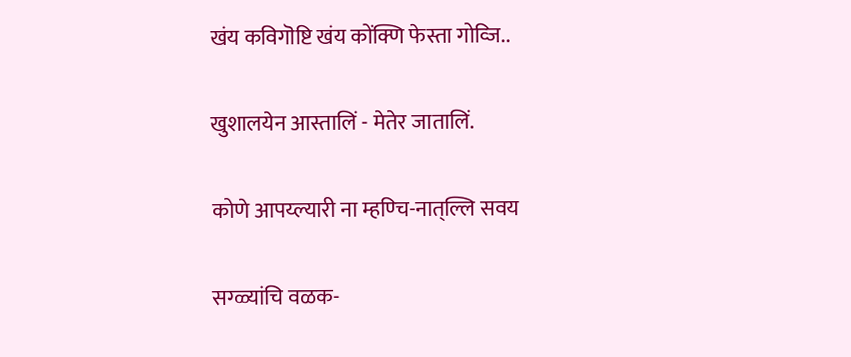खंय कविगॊष्टि खंय कोंक्णि फेस्ता गोव्जि..

खुशालयेन आस्तालिं - मेतेर जातालिं.

कोणे आपय्ल्यारी ना म्हण्चि-नात्‌ल्लि सवय

सग्ळ्यांचि वळक-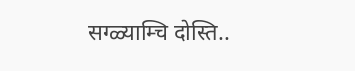सग्ळ्याम्चि दोस्ति..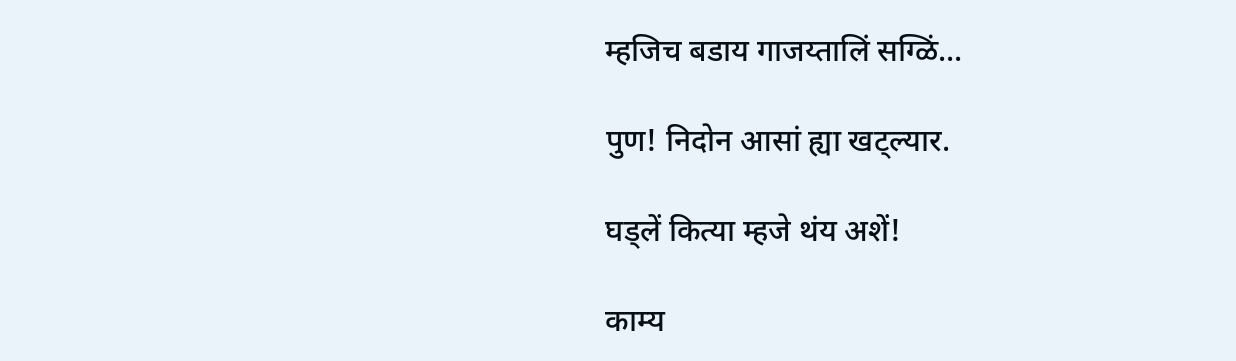म्हजिच बडाय गाजय्तालिं सग्ळिं...

पुण! निदोन आसां ह्या खट्ल्यार.

घड्लें कित्या म्हजे थंय अशें!

काम्य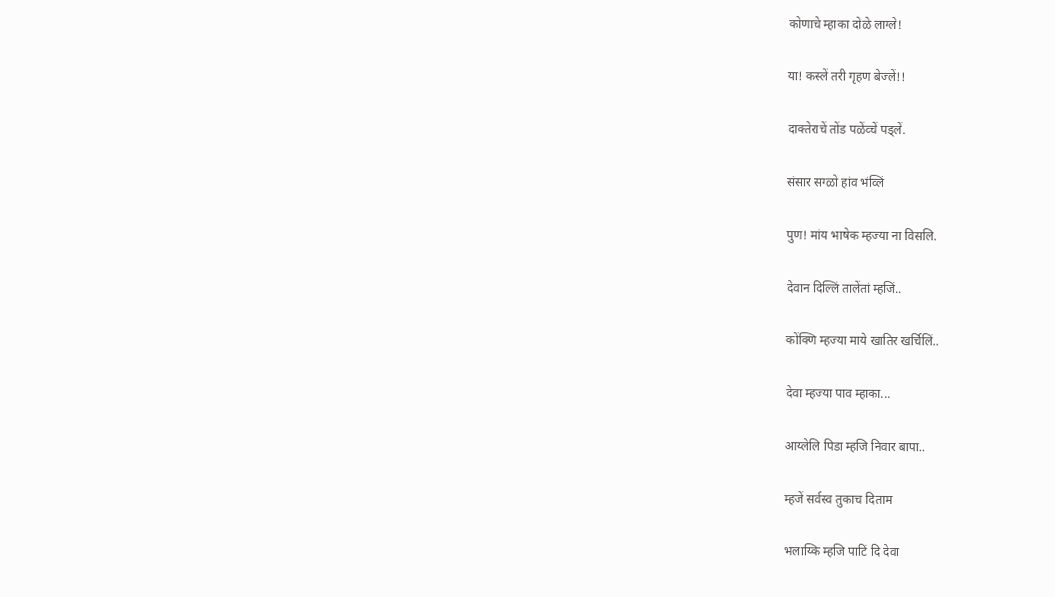कोणाचे म्हाका दोळे लाग्ले!

या! कस्लें तरी गृहण बेज्लें!!

दाक्तेराचें तोंड पळेंव्चें पड्लें.

संसार सग्ळो हांव भंव्लिं

पुण! मांय भाषेक म्हज्या ना विसलि.

देवान दिल्लिं तालेंतां म्हजिं..

कोंक्णि म्हज्या माये खातिर खर्चिलिं..

देवा म्हज्या पाव म्हाका...

आय्लेलि पिडा म्हजि निवार बापा..

म्हजें सर्वस्व तुकाच दिताम

भलाय्कि म्हजि पाटिं दि देवा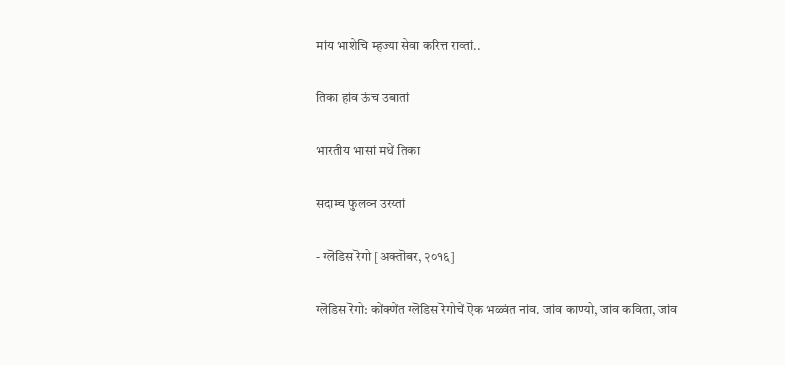मांय भाशेचि म्हज्या सेवा करित्त राव्तां..

तिका हांव ऊंच उबातां

भारतीय भासां मधें तिका

सदाम्च फुलव्न उरय्तां

- ग्लॆडिस रॆगो [अक्तॊबर, २०१६]

ग्लॆडिस रॆगो: कोंक्णेंत ग्लॆडिस रॆगोचें ऎक भळ्वंत नांव. जांव काण्यो, जांव कविता, जांव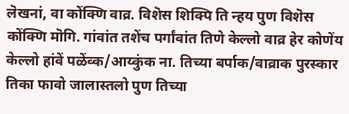लॆखनां, वा कोंक्णि वाव्र. विशॆस शिक्पि ति न्हय पुण विशॆस कोंक्णि मॊगि. गांवांत तशेंच पर्गांवांत तिणे केल्लो वाव्र हेर कोणेंय केल्लो हांवें पळेंव्क/आय्कुंक ना. तिच्या बर्पाक/वाव्राक पुरस्कार तिका फावो जालास्तलो पुण तिच्या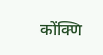कोंक्णि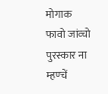मोगाक फावो जांव्चो पुरस्कार ना म्हण्चें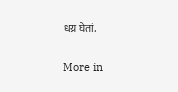धय्र घेतां.

More in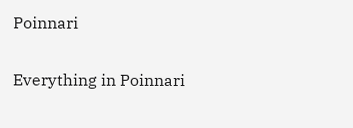Poinnari

Everything in Poinnari